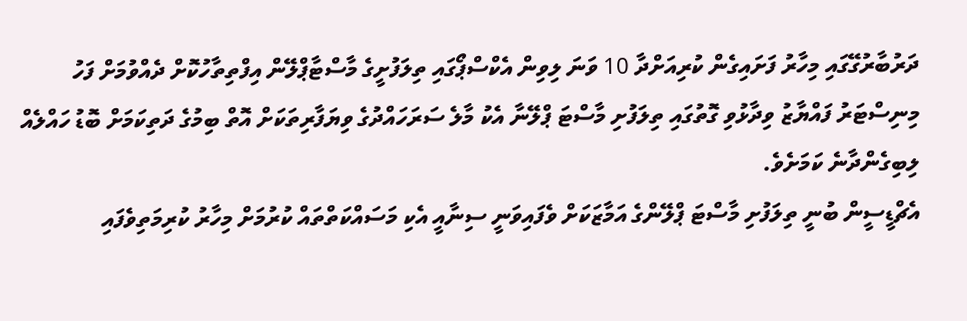ދަރުބާރުގޭގައި މިހާރު ފަށައިގެން ކުރިއަށްދާ 10 ވަނަ ލިވިން އެކްސްޕޯގައި ތިލަފުށީގެ މާސްޓާޕްލޭން އިފްތިތާހުކޮށް ދެއްވުމަށް ފަހު މިނިސްޓަރު ފައްޔާޒު ވިދާޅުވި ގޮތުގައި ތިލަފުށި މާސްޓަ ޕްލޭނާ އެކު މާލެ ސަރަހައްދުގެ ވިޔަފާރިތަކަށް އޮތް ބިމުގެ ދަތިކަމަށް ބޮޑު ހައްލެއް ލިބިގެންދާނެ ކަމަށެވެ.
އެޗްޑީސީން ބުނީ ތިލަފުށި މާސްޓަ ޕްލޭންގެ އަމާޒަކަށް ވެފައިވަނީ ސިނާއީ އެކި މަސައްކަތްތައް ކުރުމަށް މިހާރު ކުރިމަތިވެފައި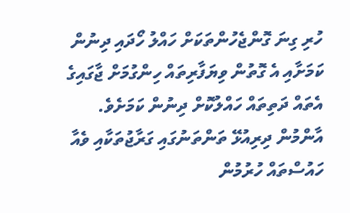ހުރި ގިނަ ގޮންޖެހުންތަކަށް ހައްލު ހޯދައި ދިނުން ކަމަށާއި އެ ގޮތުން ވިޔަފާރިތައް ހިންގުމަށް ޖާގައިގެ އެތައް ދަތިތައް ހައްލުކޮށް ދިނުން ކަމަށެވެ.
އާންމުން ދިރިއުޅޭ ތަންތަނުގައި ގަރާޖުތަކާއި ވެއާ ހައުސްތައް ހުރުމުން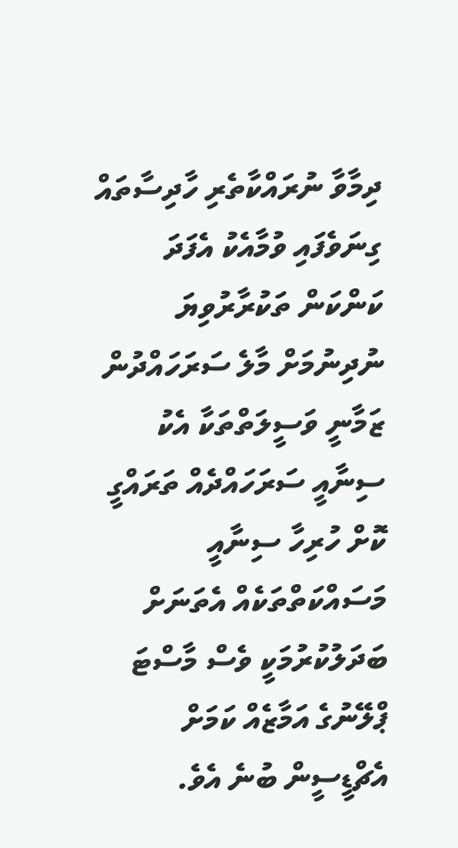ދިމާވާ ނުރައްކާތެރި ހާދިސާތައް ގިނަވެފައި ވުމާއެކު އެފަދަ ކަންކަން ތަކުރާރުވިޔަ ނުދިނުމަށް މާލެ ސަރަހައްދުން ޒަމާނީ ވަސީލަތްތަކާ އެކު ސިނާއީ ސަރަހައްދެއް ތަރައްގީ ކޮށް ހުރިހާ ސިނާއީ މަސައްކަތްތަކެއް އެތަނަށް ބަދަލުކުރުމަކީ ވެސް މާސްޓަ ޕްލޭނުގެ އަމާޒެއް ކަމަށް އެޗްޑީސީން ބުނެ އެވެ.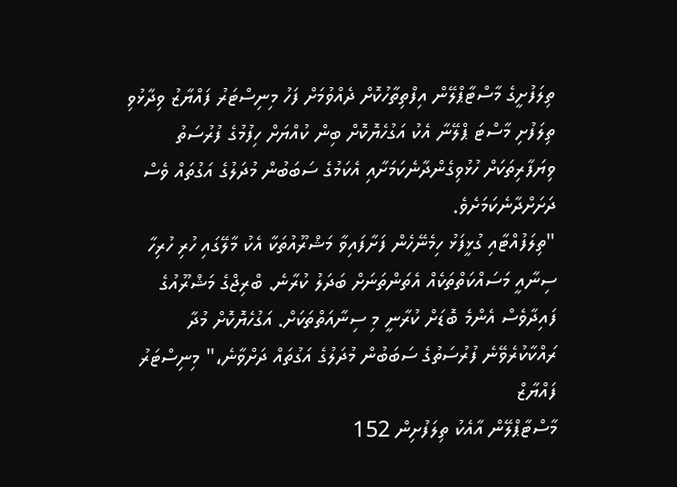ތިލަފުށީގެ މާސްޓާޕްލޭން އިފްތިތާހުކޮށް ދެއްވުމަށް ފަހު މިނިސްޓަރު ފައްޔާޒު ވިދާޅުވި ތިލަފުށި މާސްޓަ ޕްލޭނާ އެކު އަގުހެޔޮކޮށް ބިން ކުއްޔަށް ހިފުމުގެ ފުރުސަތު ވިޔަފާރިތަކަށް ހުޅުވިގެންދާނެކަމަށާއި އެކަމުގެ ސަބަބުން މުދަލުގެ އަގުތައް ވެސް ދަށަށްދާނެކަމަށެވެ.
"ތިލަފުއްޓާއި ގުޅީފަޅު ހިމެނޭހެން ފަށާފައިވާ މަޝްރޫއުތަކާ އެކު މާލޭގައި ހުރި ހުރިހާ ސިނާއީ މަސައްކަތްތަކެއް އެތަންތަނަށް ބަދަލު ކުރާނެ. ބްރިޖްގެ މަޝްރޫއުގެ ފައިދާވެސް އެންމެ ބޮޑަށް ކުރާނީ މި ސިނާއަތްތަކަށް. އަގުހެޔޮކޮށް މުދާ ރައްކާކުރެވޭނެ ފުރުސަތުގެ ސަބަބުން މުދަލުގެ އަގުތައް ދަށްވާނެ،" މިނިސްޓަރު ފައްޔާޒް
މާސްޓާޕްލޭން އާއެކު ތިލަފުށިން 152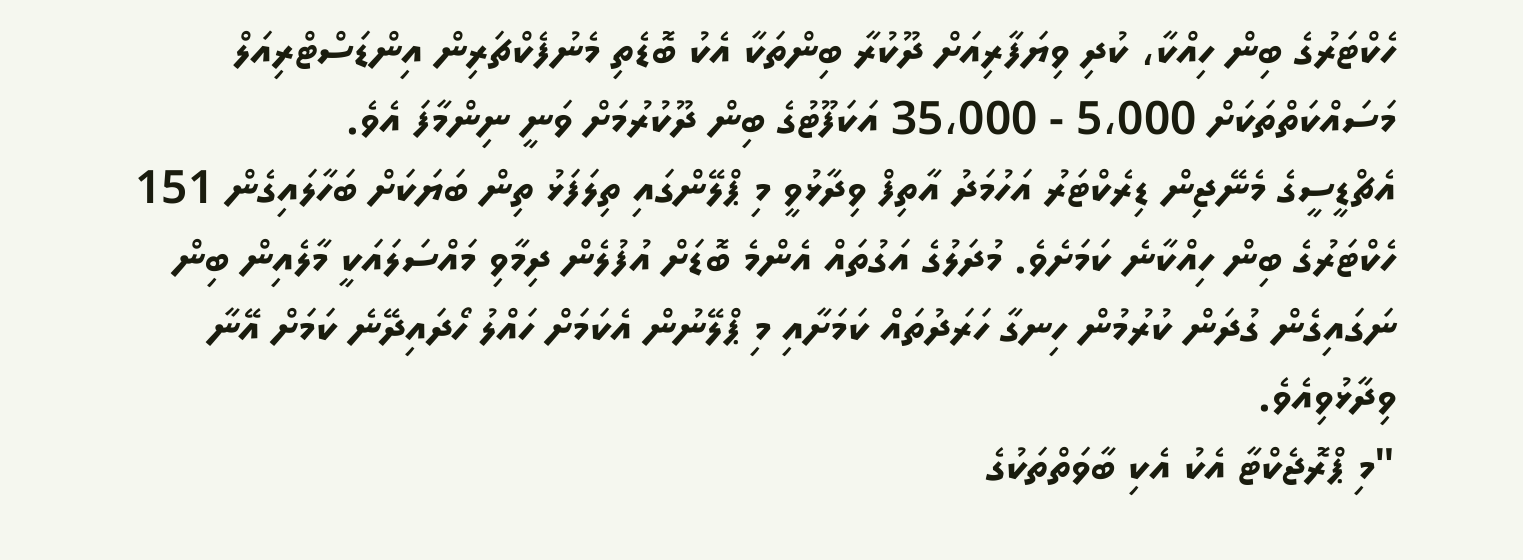ހެކްޓަރުގެ ބިން ހިއްކާ، ކުދި ވިޔަފާރިއަށް ދޫކުރާ ބިންތަކާ އެކު ބޮޑެތި މެނުފެކްޗަރިން އިންޑަސްޓްރިއަލް މަސައްކަތްތަކަށް 5،000 - 35،000 އަކަފޫޓުގެ ބިން ދޫކުރުމަށް ވަނީ ނިންމާފަ އެވެ.
އެޗްޑީސީގެ މެނޭޖިން ޑިރެކްޓަރު އަހުމަދު އާތިފް ވިދާޅުވީ މި ޕްލޭންގައި ތިލަފަޅު ތިން ބަޔަކަށް ބަހާލައިގެން 151 ހެކްޓަރުގެ ބިން ހިއްކާނެ ކަމަށެވެ. މުދަލުގެ އަގުތައް އެންމެ ބޮޑަށް އުފުލެން ދިމާވި މައްސަލައަކީ މާލެއިން ބިން ނަގައިގެން ގުދަން ކުރުމުން ހިނގާ ހަރަދުތައް ކަމަށާއި މި ޕްލޭނުން އެކަމަށް ހައްލު ހޯދައިދޭނެ ކަމަށް އޭނާ ވިދާޅުވިއެވެ.
"މި ޕްރޮޖެކްޓާ އެކު އެކި ބާވަތްތަކުގެ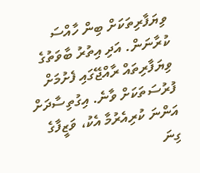ވިޔަފާރިތަކަށް ބިން ހާއްސަ ކުރާނަން. އަދި އިތުރު ބާވަތުގެ ވިޔަފާރިތައް ރާއްޖޭގައި ފެށުމަށް ފުރުސަތަކަށް ވާނެ. އިގުތިސާދަށް އަންނަ ކުރިއެރުމާ އެކު، ވަޒީފާގެ ގިނަ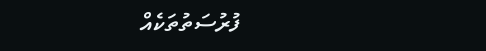ފުރުސަތުތަކެއް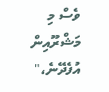ވެސް މި މަޝްރޫއިން އުފެދޭނެ،"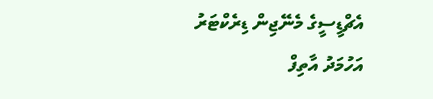އެޗްޑީސީގެ މެނޭޖިން ޑިރެކްޓަރު އަހުމަދު އާތިފް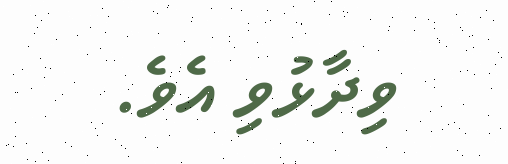ވިދާޅުވި އެވެ.